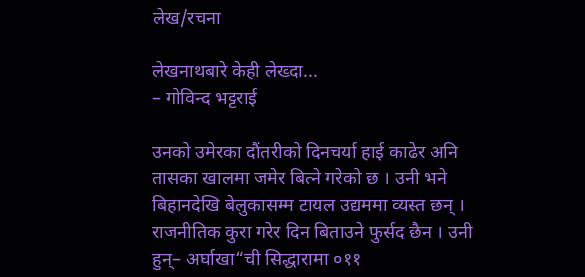लेख/रचना

लेखनाथबारे केही लेख्दा...
– गोविन्द भट्टराई

उनको उमेरका दौंतरीको दिनचर्या हाई काढेर अनि तासका खालमा जमेर बित्ने गरेको छ । उनी भने बिहानदेखि बेलुकासम्म टायल उद्यममा व्यस्त छन् । राजनीतिक कुरा गरेर दिन बिताउने फुर्सद छैन । उनी हुन्– अर्घाखा“ची सिद्धारामा ०११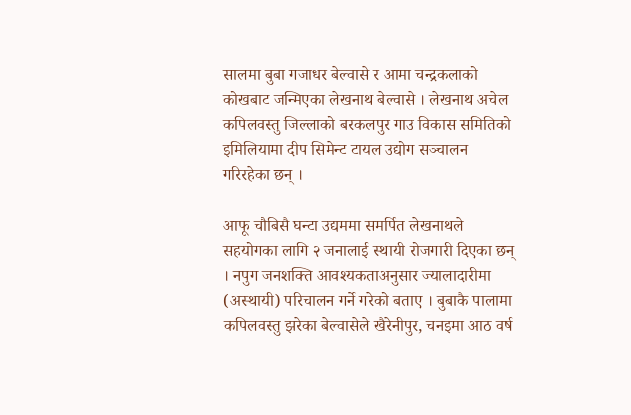सालमा बुबा गजाधर बेल्वासे र आमा चन्द्रकलाको कोखबाट जन्मिएका लेखनाथ बेल्वासे । लेखनाथ अचेल कपिलवस्तु जिल्लाको बरकलपुर गाउ विकास समितिको इमिलियामा दीप सिमेन्ट टायल उद्योग सञ्चालन गरिरहेका छन् ।

आफू चौबिसै घन्टा उद्यममा समर्पित लेखनाथले सहयोगका लागि २ जनालाई स्थायी रोजगारी दिएका छन् । नपुग जनशक्ति आवश्यकताअनुसार ज्यालादारीमा (अस्थायी) परिचालन गर्ने गरेको बताए । बुबाकै पालामा कपिलवस्तु झरेका बेल्वासेले खैरेनीपुर, चनइमा आठ वर्ष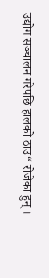उद्योग सञ्चालन गरेपछि हालको ठाउ“ रोजेका हुन् ।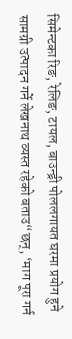सिमेन्टका रिङ, रेलिङ, टायल, बाउन्ड्री पोललगायत घरमा प्रयोग हुने सामग्री उत्पादन गर्ने लेखनाथ व्यस्त रहेको बताउ“छन्, ‘माग पूरा गर्न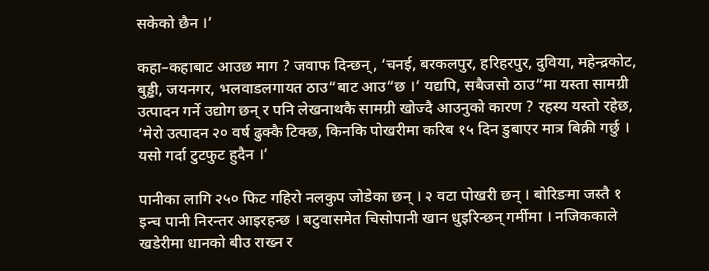सकेको छैन ।’

कहा–कहाबाट आउछ माग ? जवाफ दिन्छन्, ‘चनई, बरकलपुर, हरिहरपुर, दुविया, महेन्द्रकोट, बुड्ढी, जयनगर, भलवाडलगायत ठाउ“बाट आउ“छ ।’ यद्यपि, सबैजसो ठाउ“मा यस्ता सामग्री उत्पादन गर्ने उद्योग छन् र पनि लेखनाथकै सामग्री खोज्दै आउनुको कारण ? रहस्य यस्तो रहेछ, ‘मेरो उत्पादन २० वर्ष ढुक्कै टिक्छ, किनकि पोखरीमा करिब १५ दिन डुबाएर मात्र बिक्री गर्छु । यसो गर्दा टुटफुट हुदैन ।’

पानीका लागि २५० फिट गहिरो नलकुप जोडेका छन् । २ वटा पोखरी छन् । बोरिङमा जस्तै १ इन्च पानी निरन्तर आइरहन्छ । बटुवासमेत चिसोपानी खान धुइरिन्छन् गर्मीमा । नजिककाले खडेरीमा धानको बीउ राख्न र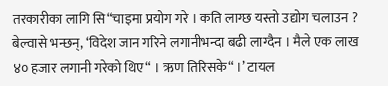तरकारीका लागि सि“चाइमा प्रयोग गरे । कति लाग्छ यस्तो उद्योग चलाउन ? बेल्वासे भन्छन्, ‘विदेश जान गरिने लगानीभन्दा बढी लाग्दैन । मैले एक लाख ४० हजार लगानी गरेको थिए“ । ऋण तिरिसके“ ।’ टायल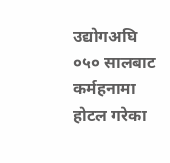उद्योगअघि ०५० सालबाट कर्महनामा होटल गरेका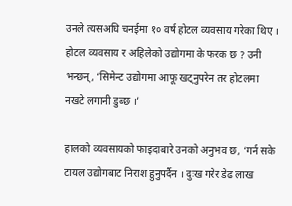उनले त्यसअघि चनईमा १० वर्ष होटल व्यवसाय गरेका थिए । होटल व्यवसाय र अहिलेको उद्योगमा के फरक छ ? उनी भन्छन्, ‘सिमेन्ट उद्योगमा आफू खट्नुपरेन तर होटलमा नखटे लगानी डुब्छ ।’

हालको व्यवसायको फाइदाबारे उनको अनुभव छ, ‘गर्न सके टायल उद्योगबाट निराश हुनुपर्दैन । दुःख गरेर डेढ लाख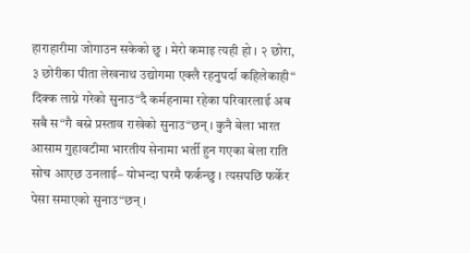हाराहारीमा जोगाउन सकेको छु । मेरो कमाइ त्यही हो । २ छोरा, ३ छोरीका पीता लेखनाथ उद्योगमा एक्लै रहनुपर्दा कहिलेकाही“ दिक्क लाग्ने गरेको सुनाउ“दै कर्महनामा रहेका परिवारलाई अब सबै स“गै बस्ने प्रस्ताव राखेको सुनाउ“छन् । कुनै बेला भारत आसाम गुहावटीमा भारतीय सेनामा भर्ती हुन गएका बेला राति सोच आएछ उनलाई– योभन्दा घरमै फर्कन्छु । त्यसपछि फर्केर पेसा समाएको सुनाउ“छन् ।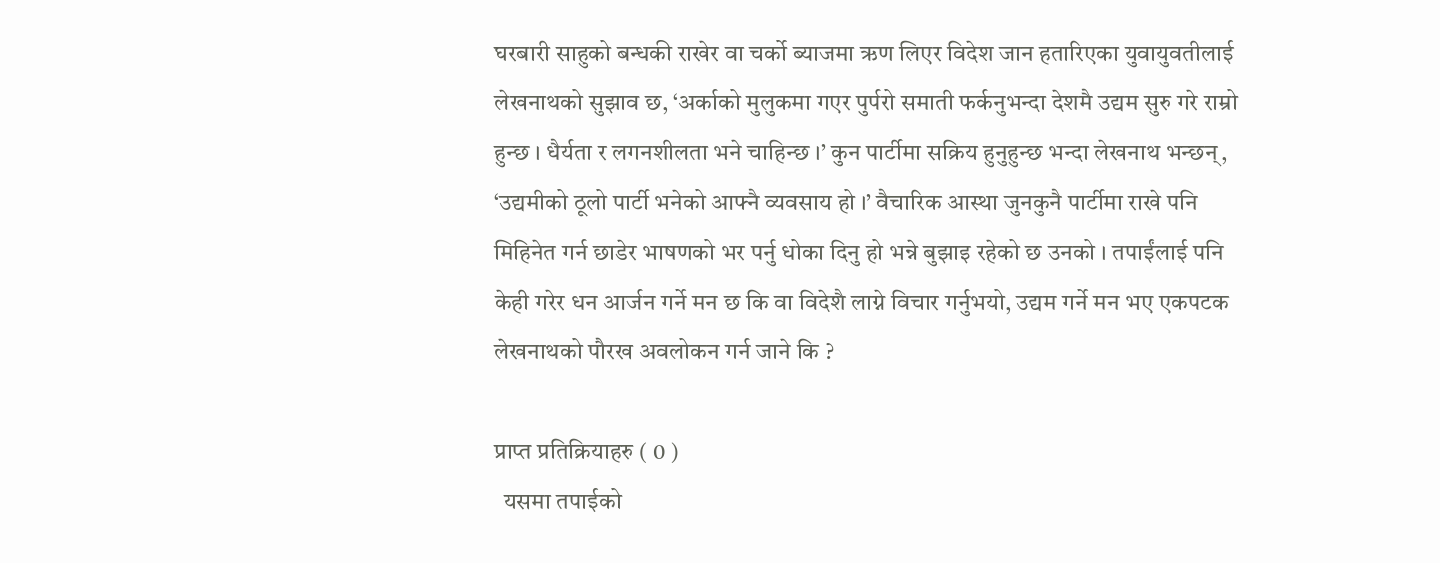घरबारी साहुको बन्धकी राखेर वा चर्को ब्याजमा ऋण लिएर विदेश जान हतारिएका युवायुवतीलाई लेखनाथको सुझाव छ, ‘अर्काको मुलुकमा गएर पुर्परो समाती फर्कनुभन्दा देशमै उद्यम सुरु गरे राम्रो हुन्छ । धैर्यता र लगनशीलता भने चाहिन्छ ।’ कुन पार्टीमा सक्रिय हुनुहुन्छ भन्दा लेखनाथ भन्छन्, ‘उद्यमीको ठूलो पार्टी भनेको आफ्नै व्यवसाय हो ।’ वैचारिक आस्था जुनकुनै पार्टीमा राखे पनि मिहिनेत गर्न छाडेर भाषणको भर पर्नु धोका दिनु हो भन्ने बुझाइ रहेको छ उनको । तपाईंलाई पनि केही गरेर धन आर्जन गर्ने मन छ कि वा विदेशै लाग्ने विचार गर्नुभयो, उद्यम गर्ने मन भए एकपटक लेखनाथको पौरख अवलोकन गर्न जाने कि ?

प्राप्त प्रतिक्रियाहरु ( 0 )
  यसमा तपाईको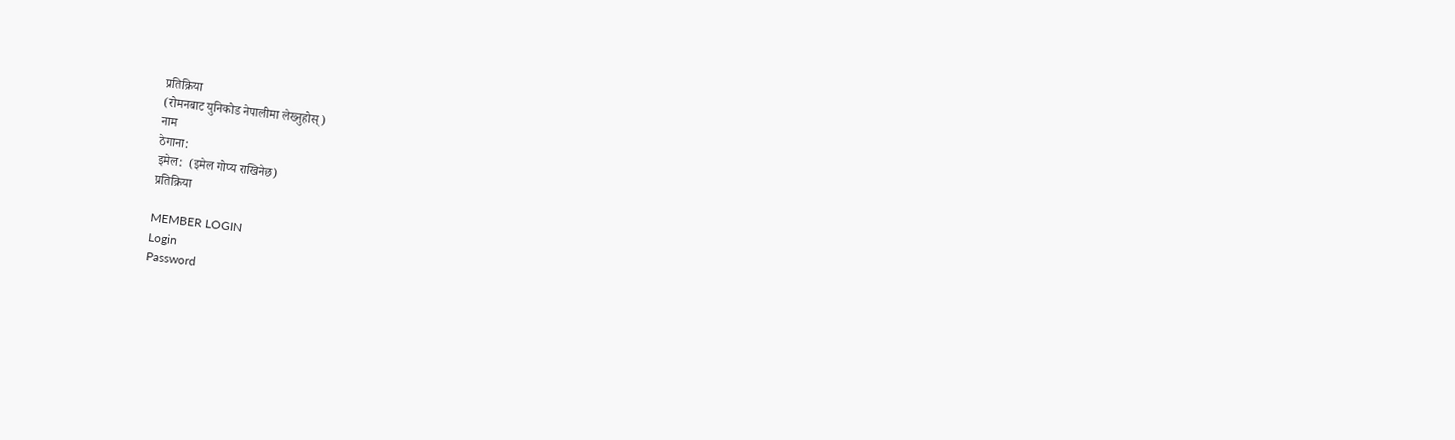प्रतिक्रिया
(रोमनबाट युनिकोड नेपालीमा लेख्नुहोस्)
नाम
ठेगाना:
इमेल:  (इमेल गोप्य राखिनेछ)
प्रतिक्रिया

MEMBER LOGIN
Login
Password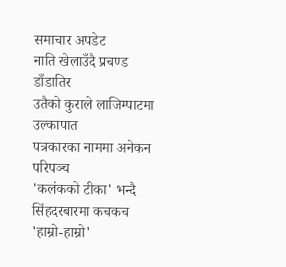समाचार अपडेट
नाति खेलाउँदै प्रचण्ड डाँडातिर
उतैको कुराले लाजिम्पाटमा उल्कापात
पत्रकारका नाममा अनेकन परिपञ्च
'कलंकको टीका' भन्दै सिंहदरबारमा कचकच
'हाम्रो-हाम्रो'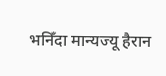भनिँदा मान्यज्यू हैरान